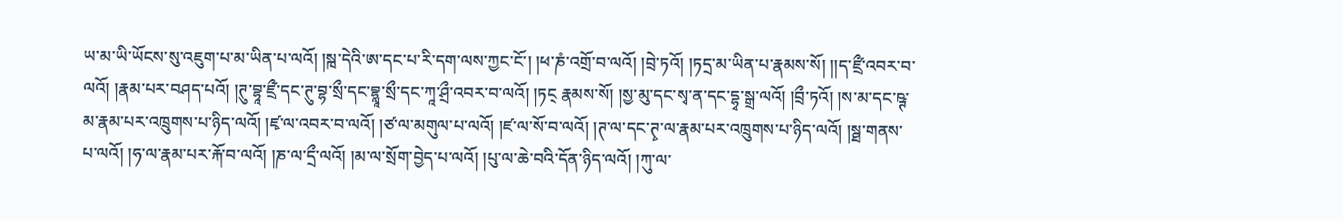ཡ་མ་ཡི་ཡོངས་སུ་འཇུག་པ་མ་ཡིན་པ་ལའོ། །སྑ་དེའི་ཨ་དང་པ་རི་དག་ལས་ཀྱང་ངོ་། །ཕ་ཎཾ་འགྲོ་བ་ལའོ། །བྲེ་ཏའོ། །ཏདྲ་མ་ཡིན་པ་རྣམས་སོ། །།ད་ཛྲྀ་འབར་བ་ལའོ། །རྣམ་པར་བཤད་པའོ། །ཊུ་བྷཱ་ཛྲྀ་དང་ཊུ་བྷ་སྲྀ་དང་བྷླཱ་སྲྀ་དང་ཀཱ་ཤྲྀ་འབར་བ་ལའོ། །ཏང྄ རྣམས་སོ། །སྱ་མུ་དང་སྭ་ན་དང་དྷྭ་སྒྲ་ལའོ། །བྲྀ་ཏའོ། །ས་མ་དང་ཥྚ་མ་རྣམ་པར་འཁྲུགས་པ་ཉིད་ལའོ། །ཛྭ་ལ་འབར་བ་ལའོ། །ཙ་ལ་མགུལ་པ་ལའོ། །ཛ་ལ་སོ་བ་ལའོ། །ཊ་ལ་དང་ཊྭ་ལ་རྣམ་པར་འཁྲུགས་པ་ཉིད་ལའོ། །སྠ་གནས་པ་ལའོ། །ཧ་ལ་རྣམ་པར་རྐོ་བ་ལའོ། །ཎ་ལ་དྲྀ་ལའོ། །མ་ལ་སྲོག་བྱེད་པ་ལའོ། །པུ་ལ་ཆེ་བའི་དོན་ཉིད་ལའོ། །ཀུ་ལ་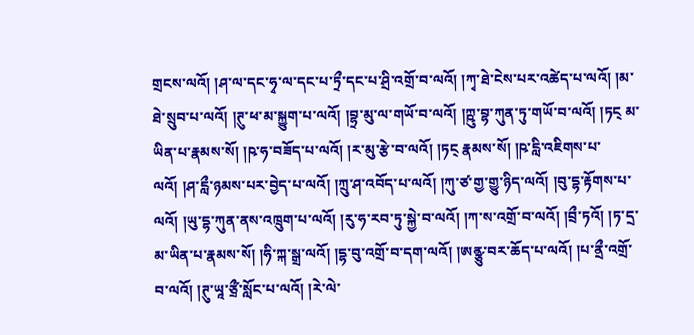གྲངས་ལའོ། །ཤ་ལ་དང་ཧྭ་ལ་དང་པ་ཏྲྀ་དང་པ་ཤྲི་འགྲོ་བ་ལའོ། །ཀྭ་ཐེ་ངེས་པར་འཚེད་པ་ལའོ། །མ་ཐེ་སྲུབ་པ་ལའོ། །ཊུ་ཕ་མ་སྐྱུག་པ་ལའོ། །བྷྲ་མུ་ལ་གཡོ་བ་ལའོ། །ཀྵུ་བྷ་ཀུན་ཏུ་གཡོ་བ་ལའོ། །ཏང྄ མ་ཡིན་པ་རྣམས་སོ། །ཥ་ཧ་བཟོད་པ་ལའོ། །ར་མུ་རྩེ་བ་ལའོ། །ཏང྄ རྣམས་སོ། །ཥ་ངླི་འཇིགས་པ་ལའོ། །ཤ་ངླྀ་ཉམས་པར་བྱེད་པ་ལའོ། །ཀྲུ་ཤ་འབོད་པ་ལའོ། །ཀུ་ཙ་གྱ་གྱུ་ཉིད་ལའོ། །བུ་དྷ་རྟོགས་པ་ལའོ། །ཡུ་དྷ་ཀུན་ནས་འཁྲུག་པ་ལའོ། །རུ་ཧ་རབ་ཏུ་སྐྱེ་བ་ལའོ། །ཀ་ས་འགྲོ་བ་ལའོ། །བྲྀ་ཏའོ། །ཏ་དྲ་མ་ཡིན་པ་རྣམས་སོ། །ཧི་ཀྐ་སྒྲ་ལའོ། །དྷ་བུ་འགྲོ་བ་དག་ལའོ། །ཨནྩུ་བར་ཆོད་པ་ལའོ། །པ་ནྲྀ་འགྲོ་བ་ལའོ། །ཊུ་ཡཱ་ཙྲྀ་སློང་པ་ལའོ། །རེ་ལེ་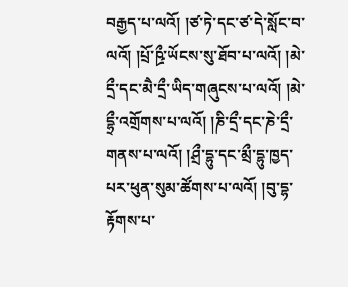བརྒྱད་པ་ལའོ། །ཙ་ཏེ་དང་ཙ་དེ་སློང་བ་ལའོ། །པྲོ་ཥྲྀ་ཡོངས་སུ་ཐོབ་པ་ལའོ། །མེ་དྲྀ་དང་མཻ་དྲྀ་ཡིད་གཞུངས་པ་ལའོ། །མེ་དྷྲྀ་འགྲོགས་པ་ལའོ། །ཎི་དྲྀ་དང་ཎེ་དྲྀ་གནས་པ་ལའོ། །ཤྲྀ་དྷུ་དང་མྲྀ་དྷུ་ཁྱད་པར་ཕུན་སུམ་ཚོགས་པ་ལའོ། །བུ་དྷ་རྟོགས་པ་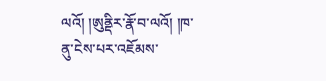ལའོ། །ཨུནྡིར་རྣོ་བ་ལའོ། །ཁ་ནུ་ངེས་པར་འཇོམས་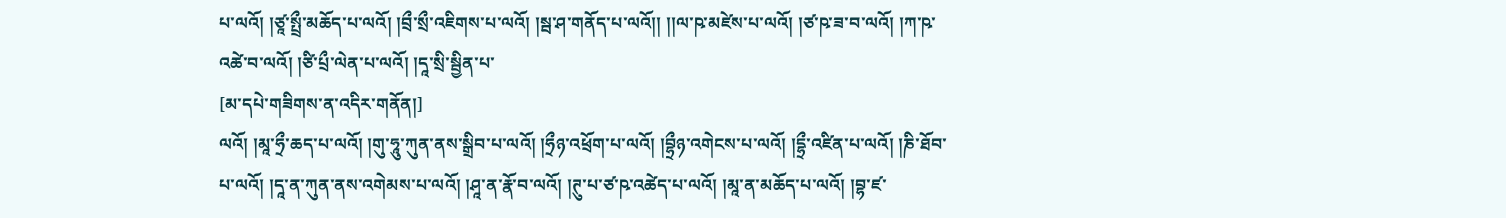པ་ལའོ། །ཙཱ་སྤྲྀ་མཆོད་པ་ལའོ། །བྲྀ་སྲྀ་འཇིགས་པ་ལའོ། །སྦ་ཤ་གནོད་པ་ལའོ།། །།ལ་ཥ་མཛེས་པ་ལའོ། །ཙ་ཥ་ཟ་བ་ལའོ། །ཀ་ཥ་འཚེ་བ་ལའོ། །ཙི་པྲྀ་ལེན་པ་ལའོ། །དཱ་སྲི་སྦྱིན་པ་
[མ་དཔེ་གཟིགས་ན་འདིར་གནོན།]
ལའོ། །མཱ་ཧྲྀ་ཆད་པ་ལའོ། །གུ་ཧཱུ་ཀུན་ནས་སྒྲིབ་པ་ལའོ། །ཧྲྀཉ་འཕྲོག་པ་ལའོ། །བྷྲྀཉ་འགེངས་པ་ལའོ། །དྷྲྀ་འཛིན་པ་ལའོ། །ཎི་ཐོབ་པ་ལའོ། །དཱ་ན་ཀུན་ནས་འགེམས་པ་ལའོ། །ཤཱ་ན་རྣོ་བ་ལའོ། །ཊུ་པ་ཙ་ཥ་འཚེད་པ་ལའོ། །མཱ་ན་མཆོད་པ་ལའོ། །བྷ་ཛ་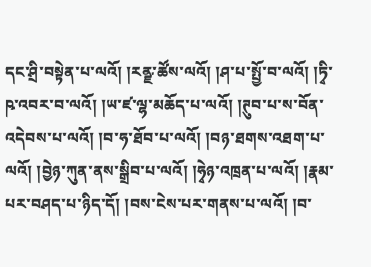དང་ཤྲི་བསྟེན་པ་ལའོ། །རནྫ་ཚོས་ལའོ། །ཤ་པ་སྤྱོ་བ་ལའོ། །ཏྭི་ཥ་འབར་བ་ལའོ། །ཡ་ཛ་ལྷ་མཆོད་པ་ལའོ། །ཊུབ་པ་ས་བོན་འདེབས་པ་ལའོ། །བ་ཧ་ཐོབ་པ་ལའོ། །བཉ་ཐགས་འཐག་པ་ལའོ། །བྱེཉ་ཀུན་ནས་སྒྲིབ་པ་ལའོ། །ཧྭེཉ་འཁྲན་པ་ལའོ། །རྣམ་པར་བཤད་པ་ཉིད་དོ། །བས་ངེས་པར་གནས་པ་ལའོ། །བ་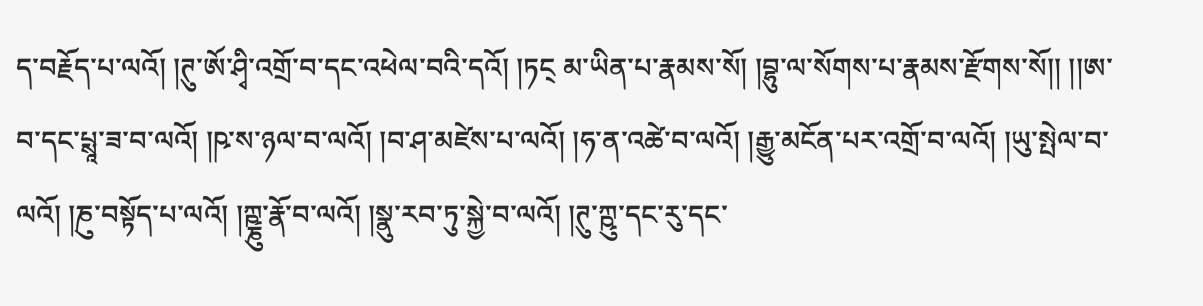ད་བརྗོད་པ་ལའོ། །ཊུ་ཨོ་ཤྭི་འགྲོ་བ་དང་འཕེལ་བའི་དའོ། །ཏང྄ མ་ཡིན་པ་རྣམས་སོ། །བྷུ་ལ་སོགས་པ་རྣམས་རྫོགས་སོ།། །།ཨ་བ་དང་པྶཱ་ཟ་བ་ལའོ། །ཥ་ས་ཉལ་བ་ལའོ། །བ་ཤ་མཛེས་པ་ལའོ། །ཧ་ན་འཚེ་བ་ལའོ། །རྒྱུ་མངོན་པར་འགྲོ་བ་ལའོ། །ཡུ་སྤེལ་བ་ལའོ། །ཎུ་བསྟོད་པ་ལའོ། །ཀྵྞུ་རྣོ་བ་ལའོ། །སྣུ་རབ་ཏུ་སྐྱེ་བ་ལའོ། །ཊུ་ཀྵུ་དང་རུ་དང་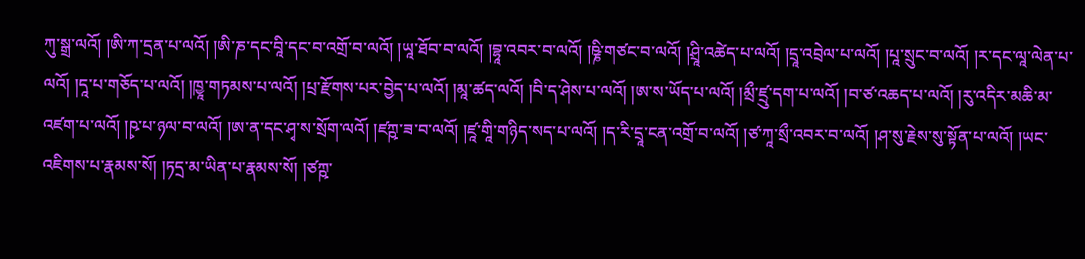ཀུ་སྒྲ་ལའོ། །ཨི་ཀ་དྲན་པ་ལའོ། །ཨི་ཎ་དང་བཱི་དང་བ་འགྲོ་བ་ལའོ། །ཡཱ་ཐོབ་བ་ལའོ། །བྷཱ་འབར་བ་ལའོ། །ཥྞི་གཙང་བ་ལའོ། །ཤྲཱི་འཚེད་པ་ལའོ། །དྲཱ་འབྲེལ་པ་ལའོ། །པཱ་སྲུང་བ་ལའོ། །ར་དང་ལཱ་ལེན་པ་ལའོ། །དཱ་པ་གཅོད་པ་ལའོ། །ཁྱཱ་གཏམས་པ་ལའོ། །པྲ་རྫོགས་པར་བྱེད་པ་ལའོ། །མཱ་ཚད་ལའོ། །བི་ད་ཤེས་པ་ལའོ། །ཨ་ས་ཡོད་པ་ལའོ། །མྲྀ་ཛྲུ་དག་པ་ལའོ། །བ་ཙ་འཆད་པ་ལའོ། །རུ་འདིར་མཆི་མ་འཛག་པ་ལའོ། །ཥྭ་པ་ཉལ་བ་ལའོ། །ཨ་ན་དང་ཤྭ་ས་སྲོག་ལའོ། །ཛཀྵ་ཟ་བ་ལའོ། །ཛཱ་གཱི་གཉིད་སད་པ་ལའོ། །ད་རི་དྲཱ་ངན་འགྲོ་བ་ལའོ། །ཙ་ཀཱ་སྲྀ་འབར་བ་ལའོ། །ཤ་སུ་རྗེས་སུ་སྟོན་པ་ལའོ། །ཡང་འཇིགས་པ་རྣམས་སོ། །ཏདྲ་མ་ཡིན་པ་རྣམས་སོ། །ཙཀྵ་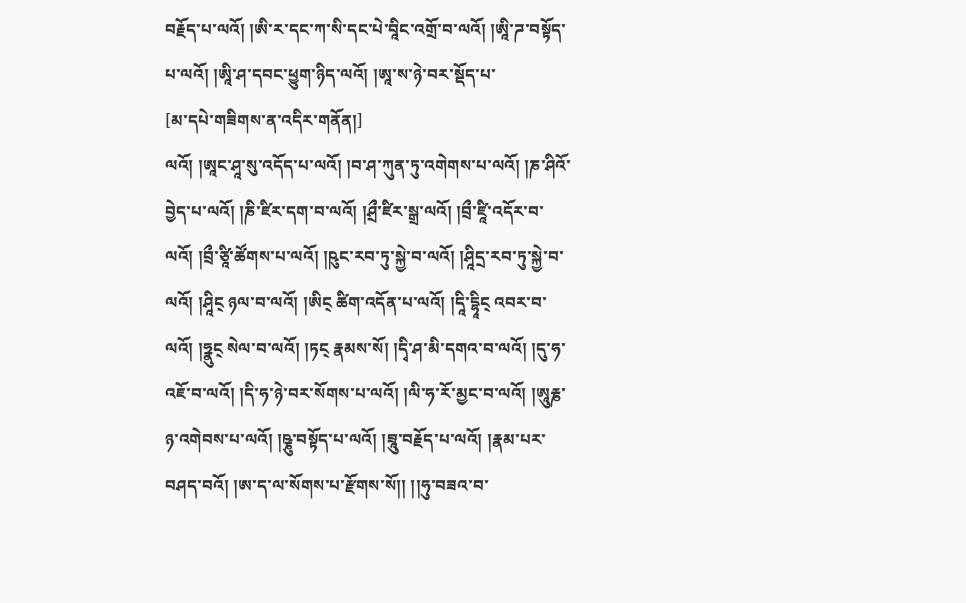བརྗོད་པ་ལའོ། །ཨི་ར་དང་ཀ་སི་དང་པེ་བཱིང་འགྲོ་བ་ལའོ། །ཨཱི་ཌ་བསྟོད་པ་ལའོ། །ཨཱི་ཤ་དབང་ཕྱུག་ཉིད་ལའོ། །ཨཱ་ས་ཉེ་བར་སྡོད་པ་
[མ་དཔེ་གཟིགས་ན་འདིར་གནོན།]
ལའོ། །ཨཱང་ཤཱ་སུ་འདོད་པ་ལའོ། །བ་ཤ་ཀུན་ཏུ་འགེགས་པ་ལའོ། །ཎ་ཤིའོ་བྱེད་པ་ལའོ། །ཎི་ཛིར་དག་བ་ལའོ། །ཤྲྀ་ཛིར་སྒྲ་ལའོ། །བྲྀ་ཛཱི་འདོར་བ་ལའོ། །བྲྀ་ཙཱི་ཚོགས་པ་ལའོ། །ཥུང་རབ་ཏུ་སྐྱེ་བ་ལའོ། །ཤཱིདྲ་རབ་ཏུ་སྐྱེ་བ་ལའོ། །ཤཱིང྄ ཉལ་བ་ལའོ། །ཨིང྄ ཚིག་འདོན་པ་ལའོ། །དཱི་དྷཱིང྄ འབར་བ་ལའོ། །ཧྣུང྄ སེལ་བ་ལའོ། །ཏང྄ རྣམས་སོ། །དྭི་ཤ་མི་དགའ་བ་ལའོ། །དུ་ཧ་འཇོ་བ་ལའོ། །དི་ཧ་ཉེ་བར་སོགས་པ་ལའོ། །ལི་ཧ་རོ་མྱང་བ་ལའོ། །ཨཱུརྞ་ཉ་འགེབས་པ་ལའོ། །ཥྞུ་བསྟོད་པ་ལའོ། །བྲཱུ་བརྗོད་པ་ལའོ། །རྣམ་པར་བཤད་བའོ། །ཨ་ད་ལ་སོགས་པ་རྫོགས་སོ།། །།ཧུ་བཟའ་བ་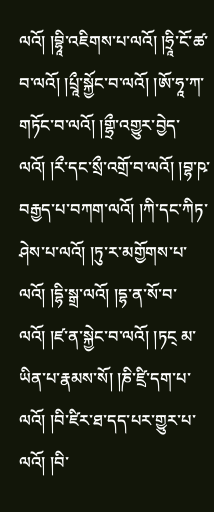ལའོ། །བྷཱི་འཇིགས་པ་ལའོ། །ཧྲཱི་ངོ་ཚ་བ་ལའོ། །པྲཱྀ་སྐྱོང་བ་ལའོ། །ཨོ་ཧཱ་ཀ་གཏོང་བ་ལའོ། །གྷྲྀ་འགྱུར་བྱེད་ལའོ། །རྀ་དང་སྲྀ་འགྲོ་བ་ལའོ། །བྷ་ཥ་བརྒྱད་པ་བཀག་ལའོ། །ཀི་དང་ཀིཏ་ཤེས་པ་ལའོ། །ཏུ་ར་མགྱོགས་པ་ལའོ། །དྷི་སྒྲ་ལའོ། །དྷ་ན་སོ་བ་ལའོ། །ཛ་ན་སྐྱེང་བ་ལའོ། །ཏང྄ མ་ཡིན་པ་རྣམས་སོ། །ཎི་ཛྲི་དག་པ་ལའོ། །བི་ཛིར་ཐ་དད་པར་གྱུར་པ་ལའོ། །བི་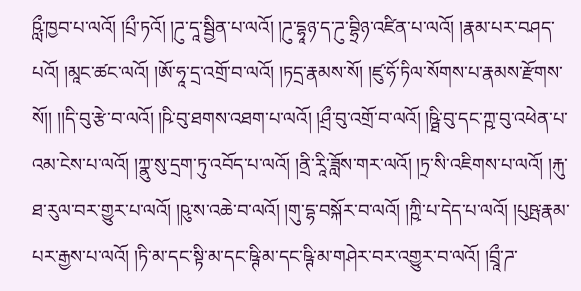ཥླྀ་ཁྱབ་པ་ལའོ། །པྲྀ་ཏའོ། །ཌུ་དཱ་སྦྱིན་པ་ལའོ། །ཌུ་དྷཱཉ་ད་ཌུ་བྷྲིཉ་འཛིན་པ་ལའོ། །རྣམ་པར་བཤད་པའོ། །མཱང་ཚང་ལའོ། །ཨོ་ཧཱ་དྲ་འགྲོ་བ་ལའོ། །ཏདྲ་རྣམས་སོ། །ཛུ་ཧོ་ཏིལ་སོགས་པ་རྣམས་རྫོགས་སོ།། །།དི་བུ་རྩེ་བ་ལའོ། །ཥི་བུ་ཐགས་འཐག་པ་ལའོ། །ཤྲྀ་བུ་འགྲོ་བ་ལའོ། །ཥྠི་བུ་དང་ཀྵ་བུ་འཕེན་པ་འམ་ངེས་པ་ལའོ། །ཀྣུ་སུ་དྲག་ཏུ་འབོད་པ་ལའོ། །ནྲི་རཱི་ཟློས་གར་ལའོ། །ཏྲ་སི་འཇིགས་པ་ལའོ། །རྐུ་ཐ་རུལ་བར་གྱུར་པ་ལའོ། །ཥུ་ས་འཆེ་བ་ལའོ། །གུ་དྷ་བསྐོར་བ་ལའོ། །ཀྵི་པ་དེད་པ་ལའོ། །པུཥྤ་རྣམ་པར་རྒྱས་པ་ལའོ། །ཏི་མ་དང་སྟི་མ་དང་ཥྚི་མ་དང་ཥྚི་མ་གཤེར་བར་འགྱུར་བ་ལའོ། །བྲཱྀ་ཌ་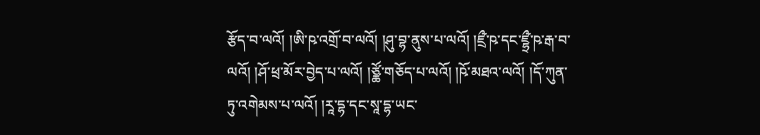རྩོད་བ་ལའོ། །ཨི་ཥ་འགྲོ་བ་ལའོ། །ཤུ་བྷ་ནུས་པ་ལའོ། །ཛྲྀ་ཥ་དང་ཛྷྲྀ་ཥ་རྒ་བ་ལའོ། །ཤོ་ཕྲ་མོར་བྱེད་པ་ལའོ། །ཙྪོ་གཅོད་པ་ལའོ། །ཥོ་མཐའ་ལའོ། །དོ་ཀུན་ཏུ་འགེམས་པ་ལའོ། །རཱ་དྷ་དང་སཱ་དྷ་ཡང་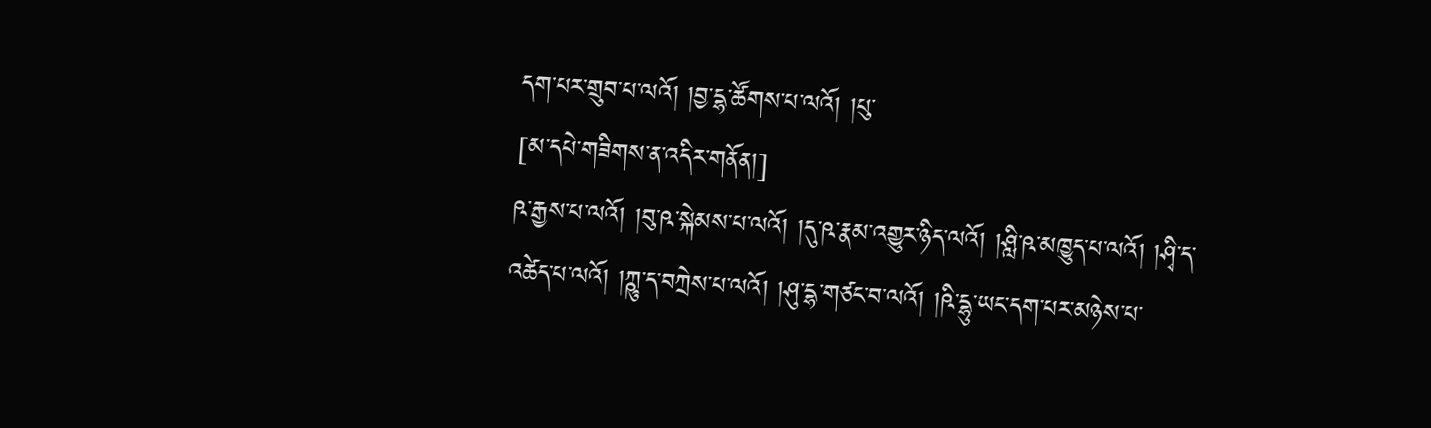དག་པར་གྲུབ་པ་ལའོ། །བྱ་དྷ་ཚོགས་པ་ལའོ། །པུ་
[མ་དཔེ་གཟིགས་ན་འདིར་གནོན།]
ཥ་རྒྱས་པ་ལའོ། །བུ་ཥ་སྐེམས་པ་ལའོ། །དུ་ཥ་རྣམ་འགྱུར་ཉིད་ལའོ། །ཤླི་ཥ་མཁྱུད་པ་ལའོ། །ཤྭི་ད་འཚེད་པ་ལའོ། །ཀྵུ་ད་བཀྲེས་པ་ལའོ། །ཤུ་དྷ་གཙང་བ་ལའོ། །ཥི་དྷུ་ཡང་དག་པར་མཉེས་པ་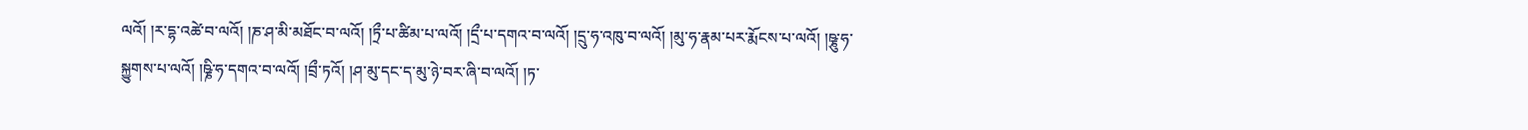ལའོ། །ར་དྷ་འཚེ་བ་ལའོ། །ཎ་ཤ་མི་མཐོང་བ་ལའོ། །ཏྲྀ་པ་ཚིམ་པ་ལའོ། །དྲྀ་པ་དགའ་བ་ལའོ། །དྲུ་ཧ་འཁུ་བ་ལའོ། །མུ་ཧ་རྣམ་པར་རྨོངས་པ་ལའོ། །ཥྞུ་ཧ་སྐྱུགས་པ་ལའོ། །ཥྞི་ཧ་དགའ་བ་ལའོ། །བྲྀ་ཏའོ། །ཤ་མུ་དང་ད་མུ་ཉེ་བར་ཞི་བ་ལའོ། །ཏ་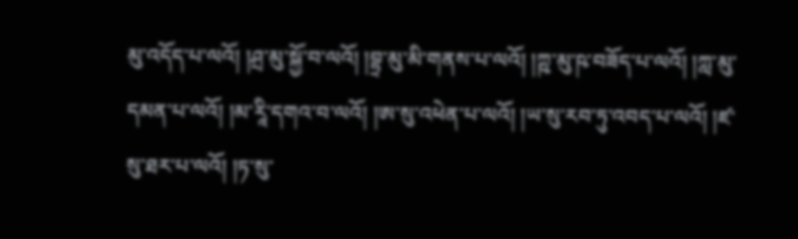མུ་འདོད་པ་ལའོ། །ཤྲ་མུ་སྐྱོ་བ་ལའོ། །བྷྲ་མུ་མི་གནས་པ་ལའོ། །ཀྵ་མུ་ཥ་བཟོད་པ་ལའོ། །ཀླ་མུ་དམན་པ་ལའོ། །མ་རཱི་དགའ་བ་ལའོ། །ཨ་སུ་འཕེན་པ་ལའོ། །ཡ་སུ་རབ་ཏུ་འབད་པ་ལའོ། །ཛ་སུ་ཐར་པ་ལའོ། །ཏ་སུ་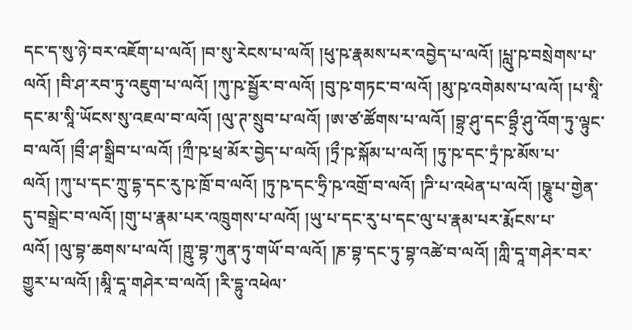དང་ད་སུ་ཉེ་བར་འཇོག་པ་ལའོ། །བ་སུ་རེངས་པ་ལའོ། །ཕུ་ཥ་རྣམས་པར་འབྱེད་པ་ལའོ། །པླུ་ཥ་བསྲེགས་པ་ལའོ། །བི་ཤ་རབ་ཏུ་འཇུག་པ་ལའོ། །ཀུ་ཥ་སྦྱོར་བ་ལའོ། །བུ་ཥ་གཏང་བ་ལའོ། །མུ་ཥ་འགེམས་པ་ལའོ། །པ་སཱི་དང་མ་སཱི་ཡོངས་སུ་འཇལ་བ་ལའོ། །ལུ་ཊ་སྲུབ་པ་ལའོ། །ཨ་ཙ་ཚོགས་པ་ལའོ། །བྷྲ་ཤུ་དང་བྷྲྀ་ཤུ་འོག་ཏུ་ལྟུང་བ་ལའོ། །བྲྀ་ཤ་སྒྲིབ་པ་ལའོ། །ཀྲྀ་ཥ་ཕྲ་མོར་བྱེད་པ་ལའོ། །ཏྲྀ་ཥ་སྐོམ་པ་ལའོ། །ཏུ་ཥ་དང་ཏྲཾ་ཥ་མོས་པ་ལའོ། །ཀུ་པ་དང་ཀྲུ་དྷ་དང་རུ་ཥ་ཁྲོ་བ་ལའོ། །ཏུ་ཥ་དང་ཧྲི་ཥ་འགྲོ་བ་ལའོ། །ཌི་པ་འཕེན་པ་ལའོ། །ཥྞུ་པ་གྱེན་དུ་བསྒྲེང་བ་ལའོ། །གུ་པ་རྣམ་པར་འཁྲུགས་པ་ལའོ། །ཡུ་པ་དང་རུ་པ་དང་ལུ་པ་རྣམ་པར་རྨོངས་པ་ལའོ། །ལུ་བྷ་ཆགས་པ་ལའོ། །ཀྵུ་བྷ་ཀུན་ཏུ་གཡོ་བ་ལའོ། །ཎ་བྷ་དང་ཏུ་བྷ་འཚེ་བ་ལའོ། །ཀླི་དཱ་གཤེར་བར་གྱུར་པ་ལའོ། །མཱི་དཱ་གཤེར་བ་ལའོ། །རི་དྷུ་འཕེལ་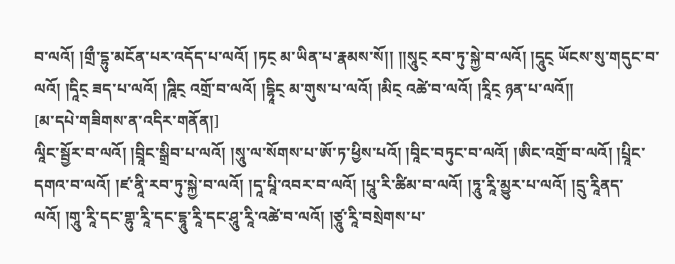བ་ལའོ། །གྲྀ་དྷུ་མངོན་པར་འདོད་པ་ལའོ། །ཏང྄ མ་ཡིན་པ་རྣམས་སོ།། །།སཱུང྄ རབ་ཏུ་སྐྱེ་བ་ལའོ། །དཱུང྄ ཡོངས་སུ་གདུང་བ་ལའོ། །དཱིང྄ ཟད་པ་ལའོ། །ཌཱིང྄ འགྲོ་བ་ལའོ། །དྷཱིང྄ མ་གུས་པ་ལའོ། །མིང྄ འཚེ་བ་ལའོ། །རཱིང྄ ཉན་པ་ལའོ།།
[མ་དཔེ་གཟིགས་ན་འདིར་གནོན།]
ལཱིང་སྦྱོར་བ་ལའོ། །བྲཱིང་སྒྲིབ་པ་ལའོ། །སཱུ་ལ་སོགས་པ་ཨོ་ཏ་ཕྱིས་པའོ། །བཱིང་བཏུང་བ་ལའོ། །ཨིང་འགྲོ་བ་ལའོ། །པྲཱིང་དགའ་བ་ལའོ། །ཛ་ནཱི་རབ་ཏུ་སྐྱེ་བ་ལའོ། །དཱ་པཱི་འབར་བ་ལའོ། །པཱུ་རི་ཚིམ་བ་ལའོ། །ཏཱུ་རཱི་མྱུར་པ་ལའོ། །དྲུ་རཱིནད་ལའོ། །གཱུ་རཱི་དང་གྷུ་རཱི་དང་དྷཱུ་རཱི་དང་ཤཱུ་རཱི་འཚེ་བ་ལའོ། །ཙཱུ་རཱི་བསྲེགས་པ་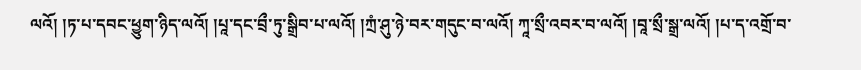ལའོ། །ཏ་པ་དབང་ཕྱུག་ཉིད་ལའོ། །པཱ་དང་བྲྀ་ཏུ་སྒྲིབ་པ་ལའོ། །ཀྲཾ་ཤུ་ཉེ་བར་གདུང་བ་ལའོ། ཀཱ་སྲྀ་འབར་བ་ལའོ། །བཱ་སྲྀ་སྒྲ་ལའོ། །པ་ད་འགྲོ་བ་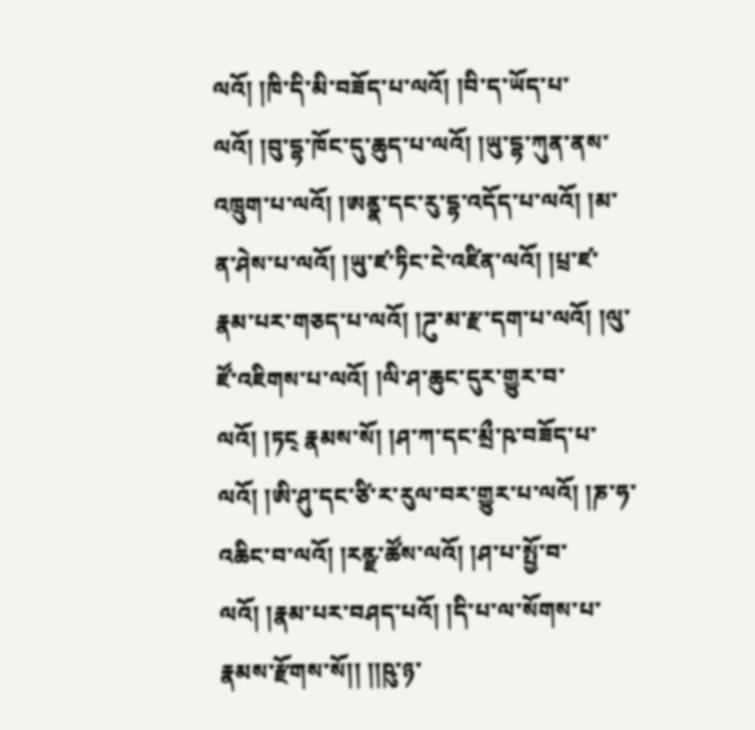ལའོ། །ཁི་དི་མི་བཟོད་པ་ལའོ། །བི་ད་ཡོད་པ་ལའོ། །བུ་དྷ་ཁོང་དུ་ཆུད་པ་ལའོ། །ཡུ་དྷ་ཀུན་ནས་འཁྲུག་པ་ལའོ། །ཨནྣ་དང་རུ་དྷ་འདོད་པ་ལའོ། །མ་ན་ཤེས་པ་ལའོ། །ཡུ་ཛ་ཏིང་ངེ་འཛིན་ལའོ། །པྲ་ཛ་རྣམ་པར་གཅད་པ་ལའོ། །ཌུ་མ་རྫ་དག་པ་ལའོ། །ལུ་ཛོ་འཇིགས་པ་ལའོ། །ལི་ཤ་ཆུང་དུར་གྱུར་བ་ལའོ། །ཏང྄ རྣམས་སོ། །ཤ་ཀ་དང་མྲྀ་ཥ་བཟོད་པ་ལའོ། །ཨི་ཤུ་དང་ཙི་ར་རུལ་བར་གྱུར་པ་ལའོ། །ཎ་ཧ་འཆིང་བ་ལའོ། །རནྫ་ཚོས་ལའོ། །ཤ་པ་སྤྱོ་བ་ལའོ། །རྣམ་པར་བཤད་པའོ། །དི་པ་ལ་སོགས་པ་རྣམས་རྫོགས་སོ།། །།ཥུ་ཉ་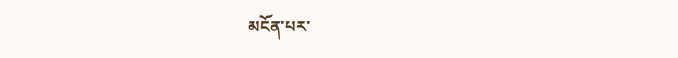མངོན་པར་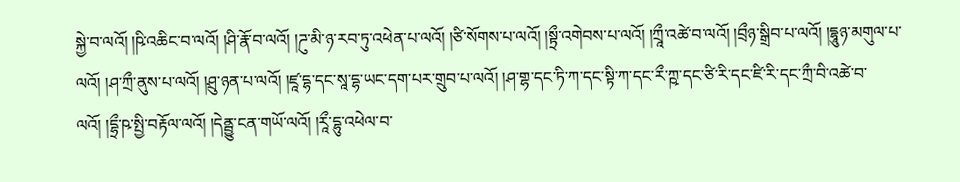སྐྱེ་བ་ལའོ། །ཥི་འཆིང་བ་ལའོ། །ཤི་རྣོ་བ་ལའོ། །ཌུ་མི་ཉ་རབ་ཏུ་འཕེན་པ་ལའོ། །ཙི་སོགས་པ་ལའོ། །སྟྲྀ་འགེབས་པ་ལའོ། །ཀྲཱྀ་འཚེ་བ་ལའོ། །བྲྀཉ་སྒྲིབ་པ་ལའོ། །དྷཱུཉ་མགུལ་པ་ལའོ། །ཤ་ཀྲྀ་ནུས་པ་ལའོ། །ཤྲུ་ཉན་པ་ལའོ། །ཛཱ་དྷ་དང་སཱ་དྷ་ཡང་དག་པར་གྲུབ་པ་ལའོ། །ཤ་གྷ་དང་ཏི་ཀ་དང་སྟི་ཀ་དང་རྀ་ཀྵ་དང་ཙི་རི་དང་ཛི་རི་དང་ཀྲྀ་བི་འཚེ་བ་ལའོ། །དྷྲྀ་ཥ་སྤྱི་བརྟོལ་ལའོ། །དེནྦྱུ་ངན་གཡོ་ལའོ། །རཱྀ་དྷུ་འཕེལ་བ་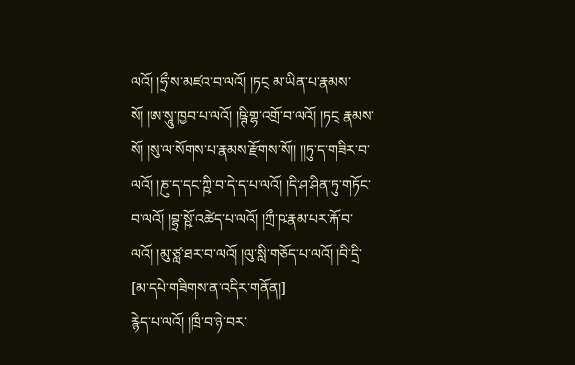ལའོ། །ཧྲྀ་ས་མཛའ་བ་ལའོ། །ཏང྄ མ་ཡིན་པ་རྣམས་སོ། །ཨ་སཱུ་ཁྱབ་པ་ལའོ། །ཥྚི་གྷ་འགྲོ་བ་ལའོ། །ཏང྄ རྣམས་སོ། །སུ་ལ་སོགས་པ་རྣམས་རྫོགས་སོ།། །།ཏུ་ད་གཟིར་བ་ལའོ། །ཎུ་ད་དང་ཀྵི་བ་དེ་ད་པ་ལའོ། །དི་ཤ་ཤིན་ཏུ་གཏོང་བ་ལའོ། །བྷྲ་སྵོ་འཚེད་པ་ལའོ། །ཀྲྀ་ཥ་རྣམ་པར་རྐོ་བ་ལའོ། །མུ་ཙླ་ཐར་བ་ལའོ། །ལུ་སླི་གཅོད་པ་ལའོ། །བི་དྲི་
[མ་དཔེ་གཟིགས་ན་འདིར་གནོན།]
རྙེད་པ་ལའོ། །ཁྲྀ་བ་ཉེ་བར་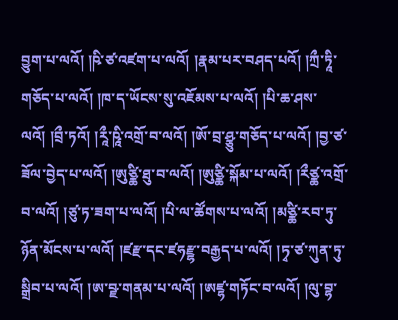བྱུག་པ་ལའོ། །ཥི་ཙ་འཛག་པ་ལའོ། །རྣམ་པར་བཤད་པའོ། །ཀྲྀ་ཏཱི་གཅོད་པ་ལའོ། །ཁ་ད་ཡོངས་སུ་འཇོམས་པ་ལའོ། །པི་ཆ་ཤས་ལའོ། །བྲྀ་ཏའོ། །རཱྀ་ཥཱི་འགྲོ་བ་ལའོ། །ཨོ་བྲ་ཤྩུ་གཅོད་པ་ལའོ། །བྱ་ཙ་ཟོལ་བྱེད་པ་ལའོ། །ཨུཙྪི་ཐུ་བ་ལའོ། །ཨུཙྪི་སྐོམ་པ་ལའོ། །རྀཙྪ་འགྲོ་བ་ལའོ། །ཙུ་ཏ་ཟག་པ་ལའོ། །པི་ལ་ཚོགས་པ་ལའོ། །མཙྪི་རབ་ཏུ་ཉོན་མོངས་པ་ལའོ། །ཛརྫ་དང་ཛཧརྫྷ་བརྒྱད་པ་ལའོ། །ཏྭ་ཙ་ཀུན་ཏུ་སྒྲིབ་པ་ལའོ། །ཨ་བྫ་གནམ་པ་ལའོ། །ཨཛྷ་གཏོང་བ་ལའོ། །ལུ་བྷ་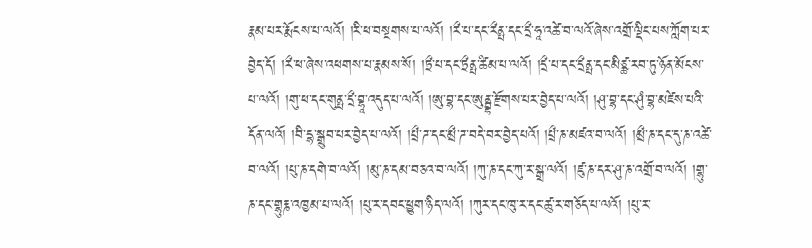རྣམ་པར་རྨོངས་པ་ལའོ། །རི་ཕ་བསྔགས་པ་ལའོ། །རྀ་པ་དང་རྀནྤ་དང་དྲྀ་ཧཱ་འཚེ་བ་ལའོ་ཞེས་འགྲོ་ལྡིང་པས་ཀློག་པར་བྱེད་དོ། །རྀ་ཕ་ཞེས་འཕགས་པ་རྣམས་སོ། །ཏྲྀ་པ་དང་ཏྲྀནྤ་ཚིམ་པ་ལའོ། །དྲྀ་པ་དང་དྲྀནྤ་དང་མིཙྪ་རབ་ཏུ་ཉོན་མོངས་པ་ལའོ། །གུ་ཕ་དང་གུནྤ་དྲྀ་བྷཱ་འདུད་པ་ལའོ། །ཨུ་བྷ་དང་ཨུནྦྷ་རྫོགས་པར་བྱེད་པ་ལའོ། །ཤུ་བྷ་དང་ཤུཾ་བྷ་མཛེས་པའི་དོན་ལའོ། །བི་དྷ་སྒྲུབ་པར་བྱེད་པ་ལའོ། །པྲྀ་ཌ་དང་མྲྀ་ཌ་བདེ་བར་བྱེད་པའོ། །པྲྀ་ཎ་མཛའ་བ་ལའོ། །མྲྀ་ཎ་དང་དུ་ཎ་འཚེ་བ་ལའོ། །པུ་ཎ་དགེ་བ་ལའོ། །མུ་ཎ་དམ་བཅའ་བ་ལའོ། །ཀུ་ཎ་དང་ཀུ་ར་སྒྲ་ལའོ། །ཛུ་ཎ་དར་ཤུ་ཎ་འགྲོ་བ་ལའོ། །གྷུ་ཎ་དང་གྷུརྞ་འཁྱམ་པ་ལའོ། །པུ་ར་དབང་ཕྱུག་ཉིད་ལའོ། །ཀུར་དང་ཁུ་ར་དང་ཚུ་ར་གཅོད་པ་ལའོ། །པུ་ར་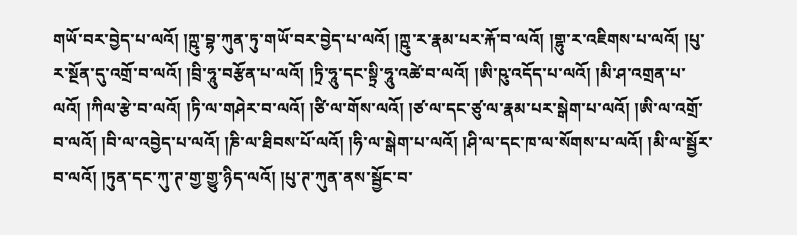གཡོ་བར་བྱེད་པ་ལའོ། །ཀྵུ་བྷ་ཀུན་ཏུ་གཡོ་བར་བྱེད་པ་ལའོ། །ཀྵུ་ར་རྣམ་པར་རྐོ་བ་ལའོ། །གྷུ་ར་འཇིགས་པ་ལའོ། །པུ་ར་སྔོན་དུ་འགྲོ་བ་ལའོ། །བྲི་ཧཱུ་བརྩོན་པ་ལའོ། །ཏྲི་ཧཱུ་དང་སྟྲི་ཧཱུ་འཚེ་བ་ལའོ། །ཨི་ཥུ་འདོད་པ་ལའོ། །མི་ཤ་འགྲན་པ་ལའོ། །ཀིལ་རྩེ་བ་ལའོ། །ཏི་ལ་གཤེར་བ་ལའོ། །ཙི་ལ་གོས་ལའོ། །ཙ་ལ་དང་ཙུ་ལ་རྣམ་པར་སྒེག་པ་ལའོ། །ཨི་ལ་འགྲོ་བ་ལའོ། །བི་ལ་འབྱེད་པ་ལའོ། །ཎི་ལ་ཐིབས་པོ་ལའོ། །ཧི་ལ་སྒེག་པ་ལའོ། །ཤི་ལ་དང་ཁ་ལ་སོགས་པ་ལའོ། །མི་ལ་སྦྱོར་བ་ལའོ། །ཏུན་དང་ཀུ་ཊ་གྱ་གྱུ་ཉིད་ལའོ། །པུ་ཊ་ཀུན་ནས་སྦྱོང་བ་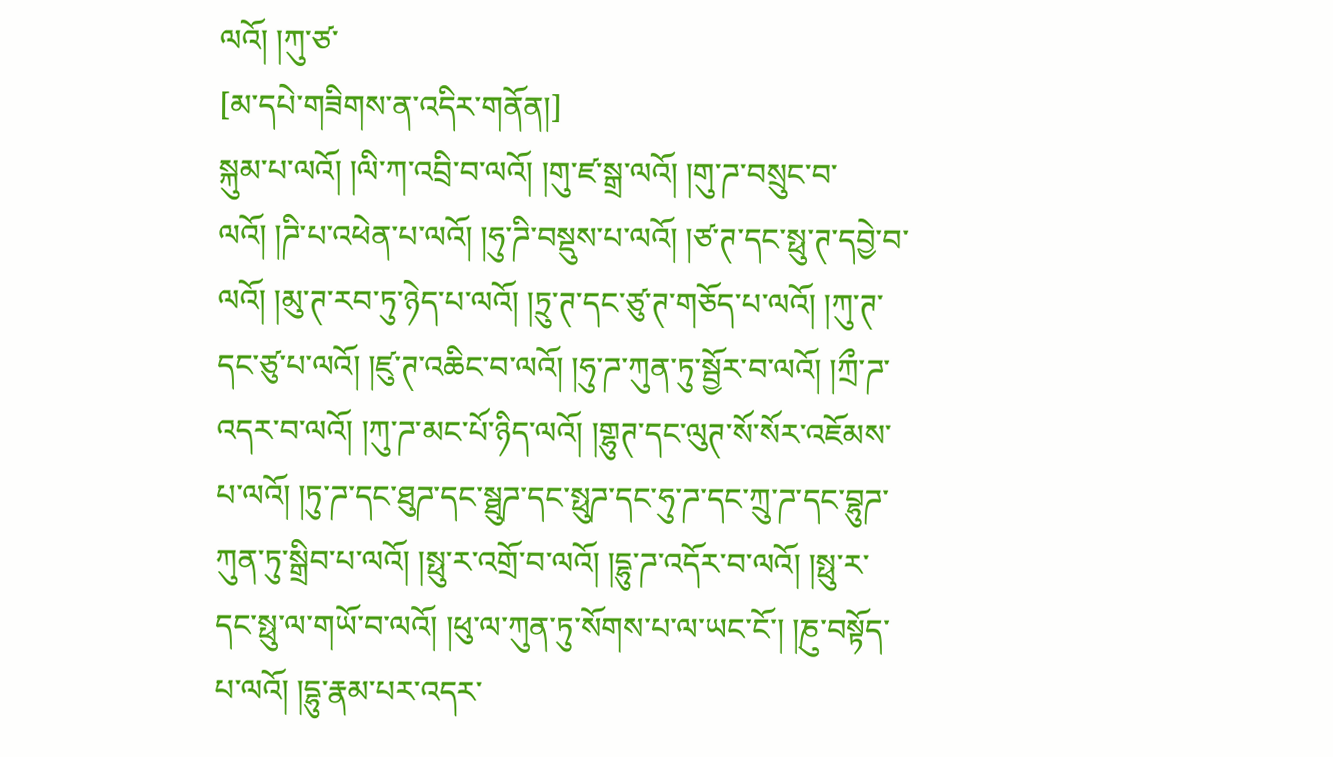ལའོ། །ཀུ་ཙ་
[མ་དཔེ་གཟིགས་ན་འདིར་གནོན།]
སྐུམ་པ་ལའོ། །ལི་ཀ་འབྲི་བ་ལའོ། །གུ་ཛ་སྒྲ་ལའོ། །གུ་ཌ་བསྲུང་བ་ལའོ། །ཌི་པ་འཕེན་པ་ལའོ། །ཧུ་ཌི་བསྡུས་པ་ལའོ། །ཙ་ཊ་དང་སྥུ་ཊ་དབྱེ་བ་ལའོ། །མུ་ཊ་རབ་ཏུ་ཉེད་པ་ལའོ། །ཏྲུ་ཊ་དང་ཙུ་ཊ་གཅོད་པ་ལའོ། །ཀུ་ཊ་དང་ཙུ་པ་ལའོ། །ཛུ་ཊ་འཆིང་བ་ལའོ། །ཧུ་ཌ་ཀུན་ཏུ་སྦྱོར་བ་ལའོ། །ཀྲྀ་ཌ་འདར་བ་ལའོ། །ཀུ་ཌ་མང་པོ་ཉིད་ལའོ། །གྷུཊ་དང་ལུཊ་སོ་སོར་འཇོམས་པ་ལའོ། །ཏུ་ཌ་དང་ཐུཌ་དང་སྠུཌ་དང་སྥུཌ་དང་ཧུ་ཌ་དང་ཀྲུ་ཌ་དང་བྷུཌ་ཀུན་ཏུ་སྒྲིབ་པ་ལའོ། །སྥུ་ར་འགྲོ་བ་ལའོ། །དྷུ་ཌ་འདོར་བ་ལའོ། །སྥུ་ར་དང་སྥུ་ལ་གཡོ་བ་ལའོ། །ཕུ་ལ་ཀུན་ཏུ་སོགས་པ་ལ་ཡང་ངོ་། །ཎུ་བསྟོད་པ་ལའོ། །དྷུ་རྣམ་པར་འདར་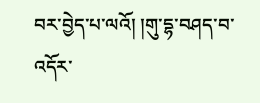བར་བྱེད་པ་ལའོ། །གུ་དྷ་བཤད་བ་འདོར་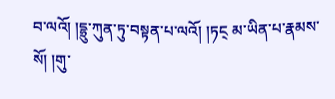བ་ལའོ། །དྷྲུ་ཀུན་ཏུ་བསྟན་པ་ལའོ། །ཏང྄ མ་ཡིན་པ་རྣམས་སོ། །གུ་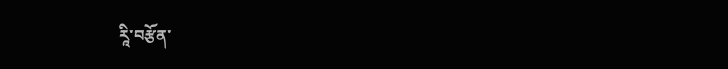རཱི་བརྩོན་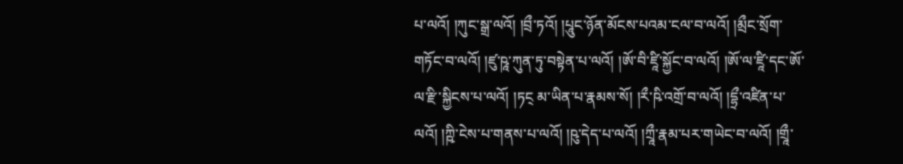པ་ལའོ། །ཀུང་སྒྲ་ལའོ། །བྲྀ་ཏའོ། །པཱུང་ཉོན་མོངས་པའམ་ངལ་བ་ལའོ། །མྲྀང་སྲོག་གཏོང་བ་ལའོ། །ཛུ་ཥཱ་ཀུན་ཏུ་བསྟེན་པ་ལའོ། །ཨོ་བི་ཛཱི་སྐྱོང་བ་ལའོ། །ཨོ་ལ་ཛཱི་དང་ཨོ་ལ་རྫི་སྐྱིངས་པ་ལའོ། །ཏང྄ མ་ཡིན་པ་རྣམས་སོ། །རྀ་ཥི་འགྲོ་བ་ལའོ། །དྷྲྀ་འཛིན་པ་ལའོ། །ཀྵི་ངེས་པ་གནས་པ་ལའོ། །ཥུ་དེད་པ་ལའོ། །ཀྲཱྀ་རྣམ་པར་གཡེང་བ་ལའོ། །གྲཱྀ་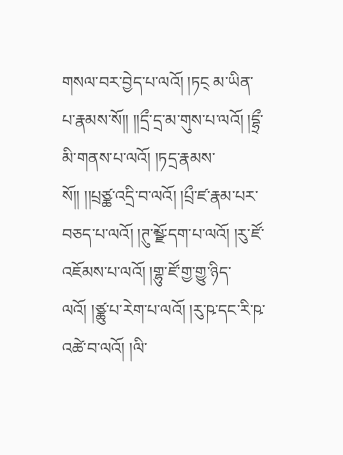གསལ་བར་བྱེད་པ་ལའོ། །ཏང྄ མ་ཡིན་པ་རྣམས་སོ།། །།དྲྀ་དྲ་མ་གུས་པ་ལའོ། །དྷྲྀ་མི་གནས་པ་ལའོ། །ཏདྲ་རྣམས་སོ།། །།པྲཙྪ་འདྲི་བ་ལའོ། །པྲྀ་ཛ་རྣམ་པར་བཅད་པ་ལའོ། །ཊུ་མྲྫོ་དག་པ་ལའོ། །རུ་ཛོ་འཇོམས་པ་ལའོ། །གྷུ་ཛོ་གྱ་གྱུ་ཉིད་ལའོ། །ཙྪུ་པ་རེག་པ་ལའོ། །རུ་ཥ་དང་རི་ཥ་འཚེ་བ་ལའོ། །ལི་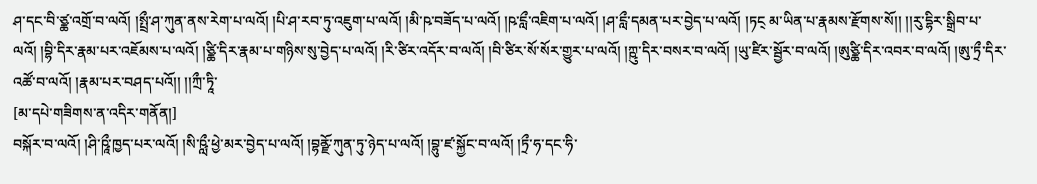ཤ་དང་བི་ཙྪ་འགྲོ་བ་ལའོ། །སྤྲྀ་ཤ་ཀུན་ནས་རེག་པ་ལའོ། །པི་ཤ་རབ་ཏུ་འཇུག་པ་ལའོ། །མི་ཥ་བཟོད་པ་ལའོ། །ཥ་ངླྀ་འཇིག་པ་ལའོ། །ཤ་ངླྀ་དམན་པར་བྱེད་པ་ལའོ། །ཏང྄ མ་ཡིན་པ་རྣམས་རྫོགས་སོ།། །།རུ་དྷིར་སྒྲིབ་པ་ལའོ། །བྷི་དིར་རྣམ་པར་འཇོམས་པ་ལའོ། །ཙྪི་དིར་རྣམ་པ་གཉིས་སུ་བྱེད་པ་ལའོ། །རི་ཙིར་འདོར་བ་ལའོ། །བི་ཙིར་སོ་སོར་གྱུར་པ་ལའོ། །ཀྵུ་དིར་བསར་བ་ལའོ། །ཡུ་ཛིར་སྦྱོར་བ་ལའོ། །ཨུཙྪི་དིར་འབར་བ་ལའོ། །ཨུ་ཏྲྀ་དིར་འཚོ་བ་ལའོ། །རྣམ་པར་བཤད་པའོ།། །།ཀྲྀ་ཏཱི་
[མ་དཔེ་གཟིགས་ན་འདིར་གནོན།]
བསྐོར་བ་ལའོ། །ཤི་ཥཱྀ་ཁྱད་པར་ལའོ། །སི་ཥླྀ་ཕྱེ་མར་བྱེད་པ་ལའོ། །བྷནྫོ་ཀུན་ཏུ་ཉེད་པ་ལའོ། །བྷུ་ཛ་སྐྱོང་བ་ལའོ། །ཏྲྀ་ཧ་དང་ཧི་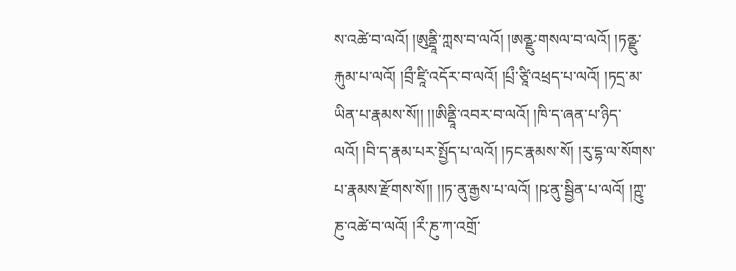ས་འཚེ་བ་ལའོ། །ཨུནྡཱི་ཀླས་བ་ལའོ། །ཨནྫུ་གསལ་བ་ལའོ། །ཏནྫུ་རྐུམ་པ་ལའོ། །བྲྀ་ཛཱི་འདོར་བ་ལའོ། །པྲྀ་ཙཱི་འཕྲད་པ་ལའོ། །ཏདྲ་མ་ཡིན་པ་རྣམས་སོ།། །།ཨིནྡཱི་འབར་བ་ལའོ། །ཁི་ད་ཞན་པ་ཉིད་ལའོ། །བི་ད་རྣམ་པར་སྤྱོད་པ་ལའོ། །ཏང་རྣམས་སོ། །རུ་དྷ་ལ་སོགས་པ་རྣམས་རྫོགས་སོ།། །།ཏ་ནུ་རྒྱས་པ་ལའོ། །ཥ་ནུ་སྦྱིན་པ་ལའོ། །ཀྵུ་ཎུ་འཚེ་བ་ལའོ། །རྀ་ཎུ་ཀ་འགྲོ་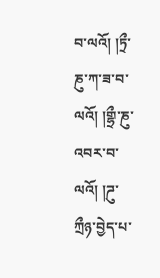བ་ལའོ། །ཏྲྀ་ཎུ་ཀ་ཟ་བ་ལའོ། །གྷྲྀ་ཎུ་འབར་བ་ལའོ། །ཌུ་ཀྲྀཉ་བྱེད་པ་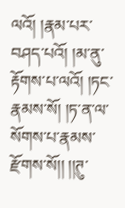ལའོ། །རྣམ་པར་བཤད་པའོ། །མ་ནུ་རྟོགས་པ་ལའོ། །ཏང་རྣམས་སོ། །ཏ་ན་ལ་སོགས་པ་རྣམས་རྫོགས་སོ།། །།ཊུ་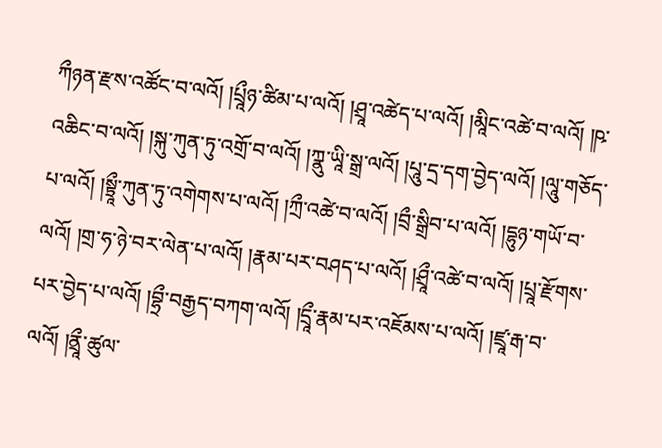ཀྀཉན་རྫས་འཚོང་བ་ལའོ། །པྲཱྀཉ་ཚིམ་པ་ལའོ། །ཤྲཱ་འཚེད་པ་ལའོ། །མཱིང་འཚེ་བ་ལའོ། །ཥ་འཆིང་བ་ལའོ། །སྐུ་ཀུན་ཏུ་འགྲོ་བ་ལའོ། །ཀྣུ་ཡཱི་སྒྲ་ལའོ། །པཱུ་དྲ་དག་བྱེད་ལའོ། །ལཱུ་གཅོད་པ་ལའོ། །སྟྲཱྀ་ཀུན་ཏུ་འགེགས་པ་ལའོ། །ཀྲྀ་འཚེ་བ་ལའོ། །བྲྀ་སྒྲིབ་པ་ལའོ། །དྷུཉ་གཡོ་བ་ལའོ། །གྲ་ཧ་ཉེ་བར་ལེན་པ་ལའོ། །རྣམ་པར་བཤད་པ་ལའོ། །ཤྲཱྀ་འཚེ་བ་ལའོ། །པྲཱ་རྫོགས་པར་བྱེད་པ་ལའོ། །བྷྲྀ་བརྒྱད་བཀག་ལའོ། །དྲཱྀ་རྣམ་པར་འཇོམས་པ་ལའོ། །ཛྲཱ་རྒ་བ་ལའོ། །ནྲཱྀ་ཚུལ་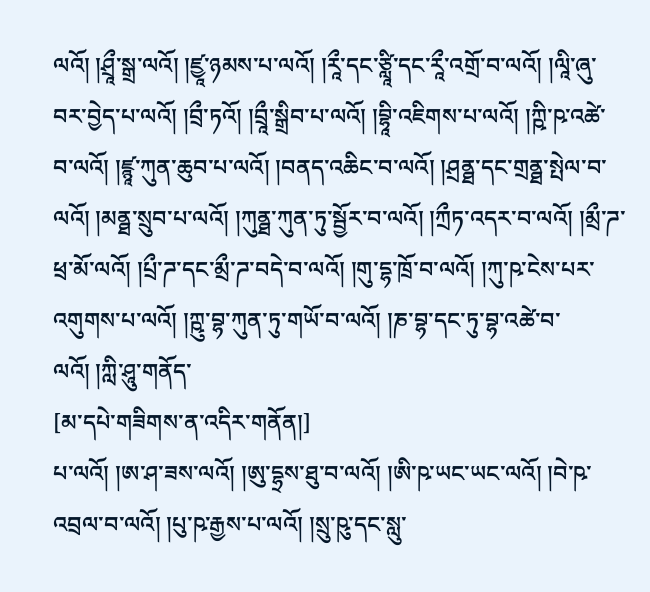ལའོ། །ཤྲཱྀ་སྒྲ་ལའོ། །ཛྱཱ་ཉམས་པ་ལའོ། །རཱྀ་དང་ཙླཱི་དང་རཱྀ་འགྲོ་བ་ལའོ། །ལཱི་ཞུ་བར་བྱེད་པ་ལའོ། །བྲྀ་ཏའོ། །བྲཱྀ་སྒྲིབ་པ་ལའོ། །བྷཱི་འཇིགས་པ་ལའོ། །ཀྵི་ཥ་འཚེ་བ་ལའོ། །ཛྙཱ་ཀུན་ཆུབ་པ་ལའོ། །བནད་འཆིང་བ་ལའོ། །ཤྲནྠ་དང་གྲནྠ་སྤེལ་བ་ལའོ། །མནྠ་སྲུབ་པ་ལའོ། །ཀུནྠ་ཀུན་ཏུ་སྦྱོར་བ་ལའོ། །ཀྲྀཏ་འདར་བ་ལའོ། །མྲྀ་ཌ་ཕྲ་མོ་ལའོ། །པྲྀ་ཌ་དང་མྲྀ་ཌ་བདེ་བ་ལའོ། །གུ་དྷ་ཁྲོ་བ་ལའོ། །ཀུ་ཥ་ངེས་པར་འགུགས་པ་ལའོ། །ཀྵུ་བྷ་ཀུན་ཏུ་གཡོ་བ་ལའོ། །ཎ་བྷ་དང་ཏུ་བྷ་འཚེ་བ་ལའོ། །ཀླི་ཤཱུ་གནོད་
[མ་དཔེ་གཟིགས་ན་འདིར་གནོན།]
པ་ལའོ། །ཨ་ཤ་ཟས་ལའོ། །ཨུ་དྷྲས་ཐུ་བ་ལའོ། །ཨི་ཥ་ཡང་ཡང་ལའོ། །བེ་ཥ་འབྲལ་བ་ལའོ། །པུ་ཥ་རྒྱས་པ་ལའོ། །སྲུ་ཥུ་དང་སླུ་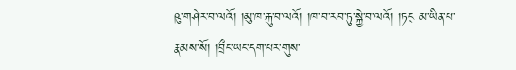ཥུ་གཤེར་བ་ལའོ། །མུ་ཁ་རྐུ་བ་ལའོ། །ཁ་བ་རབ་ཏུ་སྐྱེ་བ་ལའོ། །ཏང྄ མ་ཡིན་པ་རྣམས་སོ། །བྲྀང་ཡང་དག་པར་གུས་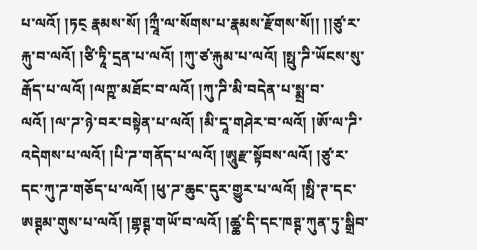པ་ལའོ། །ཏང྄ རྣམས་སོ། །ཀྲཱྀ་ལ་སོགས་པ་རྣམས་རྫོགས་སོ།། །།ཙུ་ར་རྐུ་བ་ལའོ། །ཙི་ཏཱི་དྲན་པ་ལའོ། །ཀུ་ཙ་རྐུམ་པ་ལའོ། །སྥུ་ཌི་ཡོངས་སུ་རྒོད་པ་ལའོ། །ལཀྵ་མཐོང་བ་ལའོ། །ཀུ་ཌི་མི་བདེན་པ་སྨྲ་བ་ལའོ། །ལ་ཌ་ཉེ་བར་བསྟེན་པ་ལའོ། །མི་དཱ་གཤེར་བ་ལའོ། །ཨོ་ལ་ཌི་འདེགས་པ་ལའོ། །པི་ཌ་གནོད་པ་ལའོ། །ཨཱུརྫ་སྟོབས་ལའོ། །ཙུ་ར་དང་ཀུ་ཌ་གཅོད་པ་ལའོ། །ཕུ་ཌ་ཆུང་དུར་གྱུར་པ་ལའོ། །སྥི་ཊ་དང་ཨཊྚམ་གུས་པ་ལའོ། །གྷཊྚ་གཡོ་བ་ལའོ། །ཚྪ་དི་དང་ཁཊྚ་ཀུན་ཏུ་སྒྲིབ་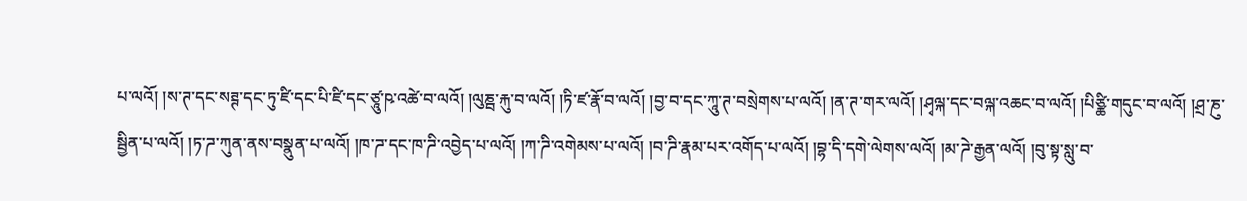པ་ལའོ། །ས་ཊ་དང་སཊྚ་དང་ཏུ་ཛི་དང་པི་ཛི་དང་ཙཱུ་ཥ་འཚེ་བ་ལའོ། །ལུཎྦ་རྐུ་བ་ལའོ། །ཏི་ཛ་རྣོ་བ་ལའོ། །བྱ་བ་དང་ཀཱུ་ཊ་བསྲེགས་པ་ལའོ། །ན་ཊ་གར་ལའོ། །ཤྭལྐ་དང་བལྐ་འཆང་བ་ལའོ། །པིཙྪི་གདུང་བ་ལའོ། །ཤྲ་ཎུ་སྦྱིན་པ་ལའོ། །ཏ་ཌ་ཀུན་ནས་བསྣུན་པ་ལའོ། །ཁ་ཌ་དང་ཁ་ཌི་འབྱེད་པ་ལའོ། །ཀ་ཌི་འགེམས་པ་ལའོ། །བ་ཌི་རྣམ་པར་འགོད་པ་ལའོ། །བྷ་དི་དགེ་ལེགས་ལའོ། །མ་ཌེ་རྒྱན་ལའོ། །བུ་སྟ་སླུ་བ་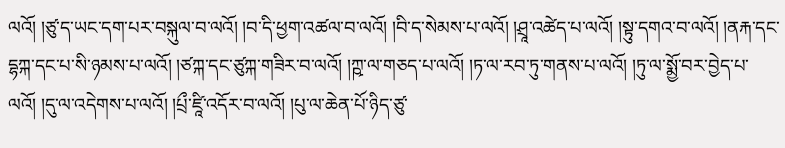ལའོ། །ཙུ་ད་ཡང་དག་པར་བསྐུལ་བ་ལའོ། །བ་དི་ཕྱག་འཚལ་བ་ལའོ། །བི་ད་སེམས་པ་ལའོ། །ཤྲཱ་འཚེད་པ་ལའོ། །སྟུ་དགའ་བ་ལའོ། །ནརྐ་དང་དྷཀྐ་དང་པ་སི་ཉམས་པ་ལའོ། །ཙཀྐ་དང་ཙུཀྐ་གཟིར་བ་ལའོ། །ཀྵ་ལ་གཅད་པ་ལའོ། །ཏ་ལ་རབ་ཏུ་གནས་པ་ལའོ། །ཏུ་ལ་སྨྱོ་བར་བྱེད་པ་ལའོ། །དུ་ལ་འདེགས་པ་ལའོ། །པྲྀ་ཛཱི་འདོར་བ་ལའོ། །པུ་ལ་ཆེན་པོ་ཉིད་ཙུ་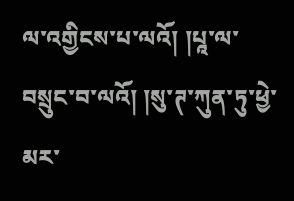ལ་འགྱིངས་པ་ལའོ། །པཱ་ལ་བསྲུང་བ་ལའོ། །སུ་ཊ་ཀུན་ཏུ་ཕྱེ་མར་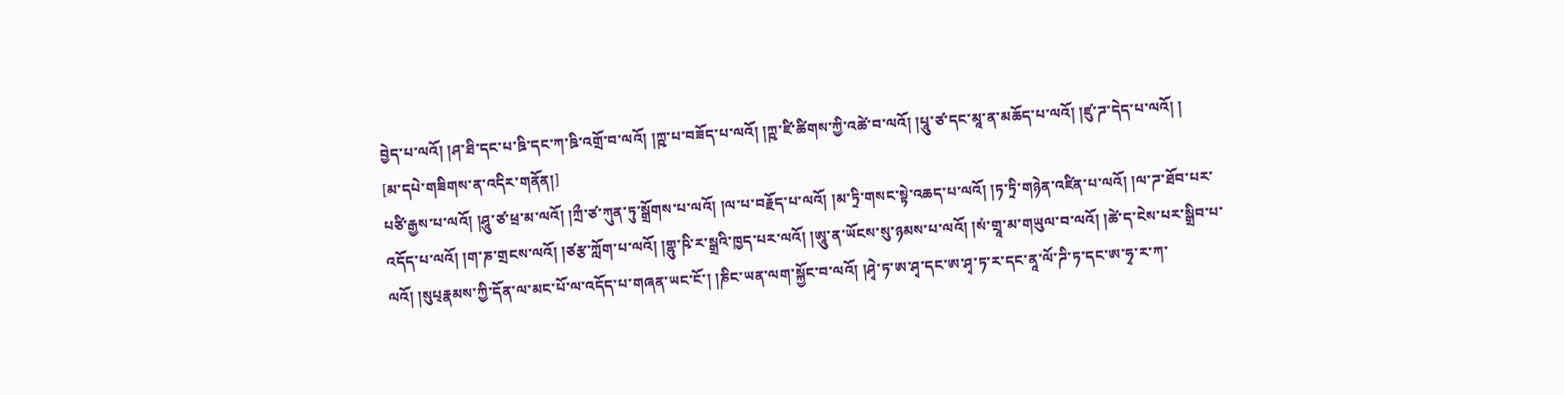བྱེད་པ་ལའོ། །ཤ་ཐི་དང་པ་ཋི་དང་ཀ་ཋི་འགྲོ་བ་ལའོ། །ཀྵ་པ་བཟོད་པ་ལའོ། །ཀྵ་ཛི་ཚིགས་ཀྱི་འཚེ་བ་ལའོ། །པཱུ་ཙ་དང་མཱ་ན་མཆོད་པ་ལའོ། །ཛུ་ཌ་དེད་པ་ལའོ། །
[མ་དཔེ་གཟིགས་ན་འདིར་གནོན།]
པཙི་རྒྱས་པ་ལའོ། །ཤཱུ་ཙ་ཕྲ་མ་ལའོ། །ཀྲྀ་ཙ་ཀུན་ཏུ་སྒྲོགས་པ་ལའོ། །ལ་པ་བརྗོད་པ་ལའོ། །མ་ཏྲི་གསང་སྟེ་འཆད་པ་ལའོ། །ཏ་ཏྲི་གཉེན་འཛིན་པ་ལའོ། །ལ་ཌ་ཐོབ་པར་འདོད་པ་ལའོ། །ག་ཎ་གྲངས་ལའོ། །ཙརྩ་ཀློག་པ་ལའོ། །གྷུ་ཥི་ར་སྒྲའི་ཁྱད་པར་ལའོ། །ཨཱུ་ན་ཡོངས་སུ་ཉམས་པ་ལའོ། །སཾ་གྲཱ་མ་གཡུལ་བ་ལའོ། །ཚེ་ད་ངེས་པར་སྒྲིབ་པ་ལའོ། །སུཔ྄རྣམས་ཀྱི་དོན་ལ་མང་པོ་ལ་འདོད་པ་གཞན་ཡང་ངོ་། །ཎིང་ཡན་ལག་སྐྱོང་བ་ལའོ། །ཤྭེ་ཏ་ཨ་ཤྭ་དང་ཨ་ཤྭ་ཏ་ར་དང་ནཱ་ལོ་ཌི་ཏ་དང་ཨ་ཧྭ་ར་ཀ་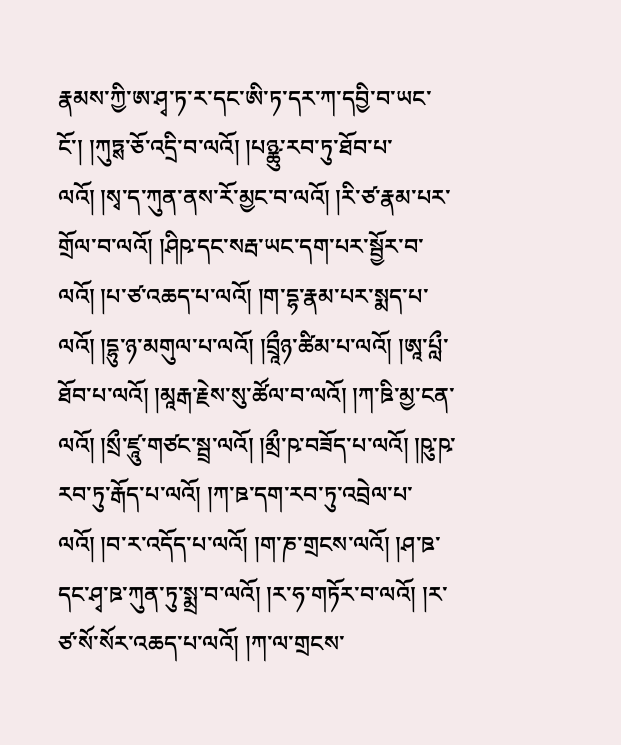རྣམས་ཀྱི་ཨ་ཤྭ་ཏ་ར་དང་ཨི་ཏ་དར་ཀ་དབྱི་བ་ཡང་ངོ་། །ཀུཏྶ་ཅོ་འདྲི་བ་ལའོ། །པཉྪུ་རབ་ཏུ་ཐོབ་པ་ལའོ། །སྭ་ད་ཀུན་ནས་རོ་མྱང་བ་ལའོ། །རི་ཙ་རྣམ་པར་གྲོལ་བ་ལའོ། །ཤིཥ་དང་སརྦ་ཡང་དག་པར་སྦྱོར་བ་ལའོ། །པ་ཙ་འཆད་པ་ལའོ། །ག་དྷ་རྣམ་པར་སྨད་པ་ལའོ། །དྷུ་ཉ་མགུལ་པ་ལའོ། །བྲཱྀཉ་ཚིམ་པ་ལའོ། །ཨཱ་པླྀ་ཐོབ་པ་ལའོ། །མཱརྒ་རྗེས་སུ་ཚོལ་བ་ལའོ། །ཀ་ཋི་མྱ་ངན་ལའོ། །སྲྀ་ཛཱུ་གཙང་སྦྲ་ལའོ། །མྲྀ་ཥ་བཟོད་པ་ལའོ། །ཥུ་ཥ་རབ་ཏུ་རྒོད་པ་ལའོ། །ཀ་ཋ་དག་རབ་ཏུ་འབྲེལ་པ་ལའོ། །བ་ར་འདོད་པ་ལའོ། །ག་ཎ་གྲངས་ལའོ། །ཤ་ཋ་དང་ཤྭ་ཋ་ཀུན་ཏུ་སྨྲ་བ་ལའོ། །ར་ཧ་གཏོར་བ་ལའོ། །ར་ཙ་སོ་སོར་འཆད་པ་ལའོ། །ཀ་ལ་གྲངས་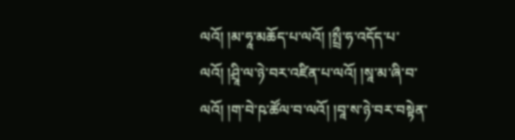ལའོ། །མ་ཧཱ་མཆོད་པ་ལའོ། །སྤྲྀ་ཧ་འདོད་པ་ལའོ། །ཤྲཱི་ལ་ཉེ་བར་འཛིན་པ་ལའོ། །སཱ་མ་ཞི་བ་ལའོ། །ག་བེ་ཥ་ཚོལ་བ་ལའོ། །བཱ་ས་ཉེ་བར་བསྟེན་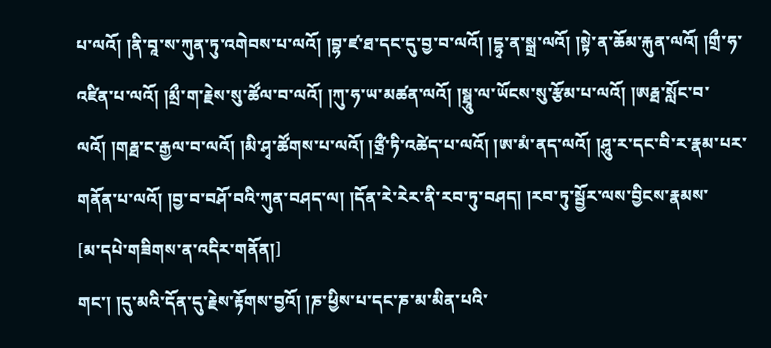པ་ལའོ། །ནི་བཱ་ས་ཀུན་ཏུ་འགེབས་པ་ལའོ། །བྷ་ཛ་ཐ་དང་དུ་བྱ་བ་ལའོ། །དྷྭ་ན་སྒྲ་ལའོ། །སྟེ་ན་ཆོམ་རྐུན་ལའོ། །གྲྀ་ཧ་འཛིན་པ་ལའོ། །མྲྀ་ག་རྗེས་སུ་ཚོལ་བ་ལའོ། །ཀུ་ཧ་ཡ་མཚན་ལའོ། །སྠཱུ་ལ་ཡོངས་སུ་རྩོམ་པ་ལའོ། །ཨརྠ་སློང་བ་ལའོ། །གརྠ་ང་རྒྱལ་བ་ལའོ། །མི་ཤྭ་ཚོགས་པ་ལའོ། །ཙྲྀ་ཏི་འཚེད་པ་ལའོ། །ཨ་མཾ་ནད་ལའོ། །ཤཱུ་ར་དང་བི་ར་རྣམ་པར་གནོན་པ་ལའོ། །བྱ་བ་བཤོ་བའི་ཀུན་བཤད་ལ། །དོན་རེ་རེར་ནི་རབ་ཏུ་བཤད། །རབ་ཏུ་སྦྱོར་ལས་བྱིངས་རྣམས་
[མ་དཔེ་གཟིགས་ན་འདིར་གནོན།]
གང་། །དུ་མའི་དོན་དུ་རྗེས་རྟོགས་བྱའོ། །ཎ་ཕྱིས་པ་དང་ཎ་མ་མིན་པའི་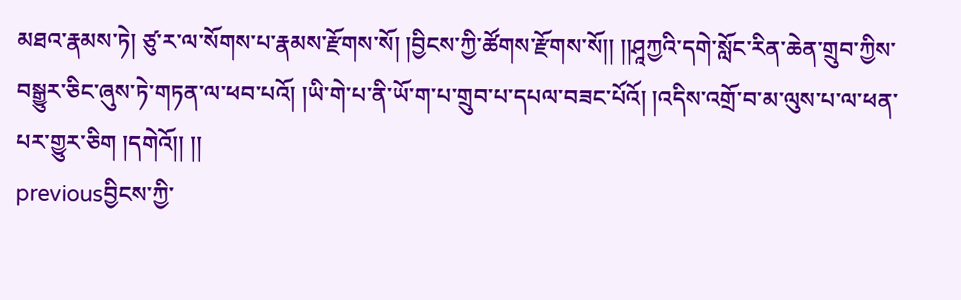མཐའ་རྣམས་ཏེ། ཙུ་ར་ལ་སོགས་པ་རྣམས་རྫོགས་སོ། །བྱིངས་ཀྱི་ཚོགས་རྫོགས་སོ།། །།ཤཱཀྱའི་དགེ་སློང་རིན་ཆེན་གྲུབ་ཀྱིས་བསྒྱུར་ཅིང་ཞུས་ཏེ་གཏན་ལ་ཕབ་པའོ། །ཡི་གེ་པ་ནི་ཡོ་ག་པ་གྲུབ་པ་དཔལ་བཟང་པོའོ། །འདིས་འགྲོ་བ་མ་ལུས་པ་ལ་ཕན་པར་གྱུར་ཅིག །དགེའོ།། །།
previousབྱིངས་ཀྱི་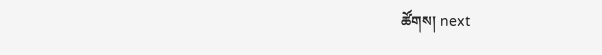ཚོགས། next